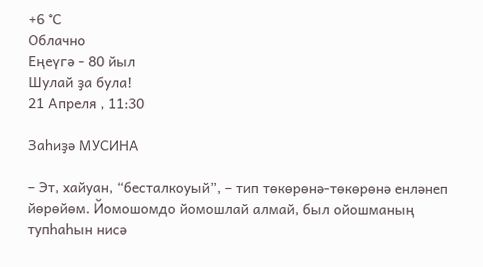+6 °С
Облачно
Еңеүгә - 80 йыл
Шулай ҙа була!
21 Апреля , 11:30

Заһиҙә МУСИНА

– Эт, хайуан, “бесталкоуый”, – тип төкөрөнә-төкөрөнә енләнеп йөрөйөм. Йомошомдо йомошлай алмай, был ойошманың тупһаһын нисә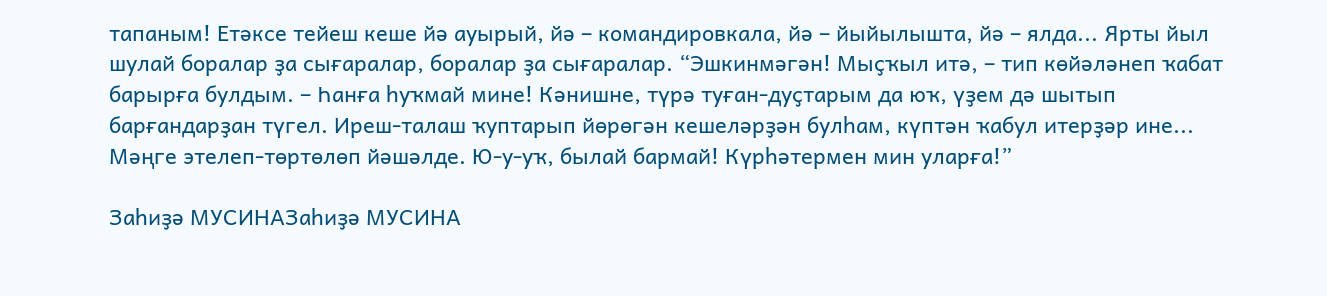тапаным! Етәксе тейеш кеше йә ауырый, йә – командировкала, йә – йыйылышта, йә – ялда... Ярты йыл шулай боралар ҙа сығаралар, боралар ҙа сығаралар. “Эшкинмәгән! Мыҫҡыл итә, – тип көйәләнеп ҡабат барырға булдым. – Һанға һуҡмай мине! Кәнишне, түрә туған-дуҫтарым да юҡ, үҙем дә шытып барғандарҙан түгел. Иреш-талаш ҡуптарып йөрөгән кешеләрҙән булһам, күптән ҡабул итерҙәр ине... Мәңге этелеп-төртөлөп йәшәлде. Ю-у-уҡ, былай бармай! Күрһәтермен мин уларға!”

Заһиҙә МУСИНАЗаһиҙә МУСИНА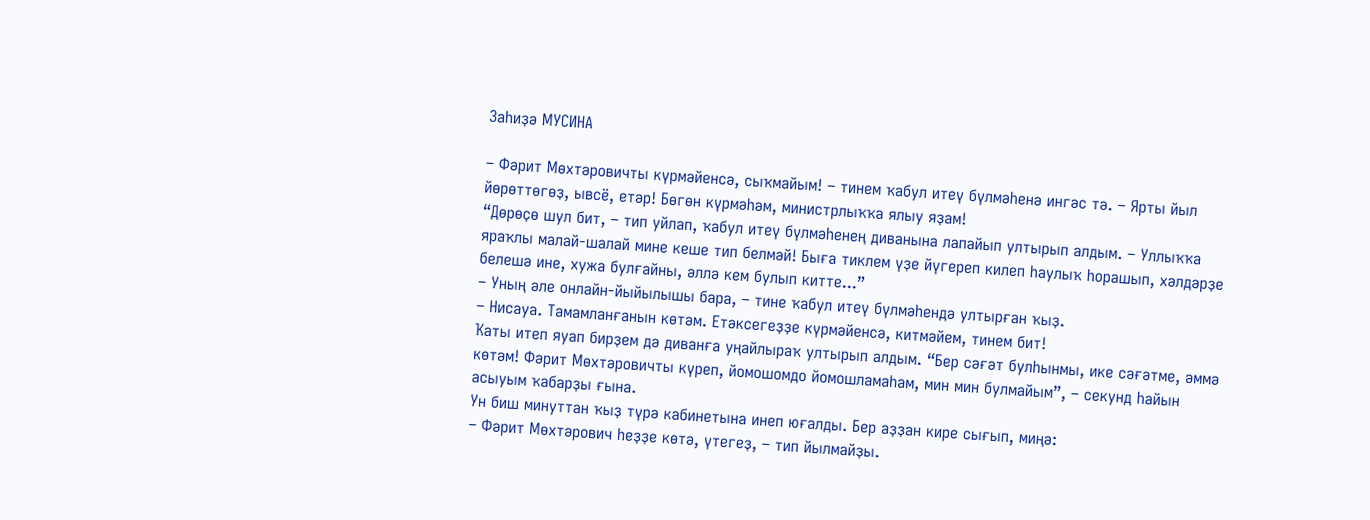Заһиҙә МУСИНА

– Фәрит Мөхтәровичты күрмәйенсә, сыҡмайым! – тинем ҡабул итеү бүлмәһенә ингәс тә. – Ярты йыл йөрөттөгөҙ, ывсё, етәр! Бөгөн күрмәһәм, министрлыҡҡа ялыу яҙам!
“Дөрөҫө шул бит, – тип уйлап, ҡабул итеү бүлмәһенең диванына лапайып ултырып алдым. – Уллыҡҡа яраҡлы малай-шалай мине кеше тип белмәй! Быға тиклем үҙе йүгереп килеп һаулыҡ һорашып, хәлдәрҙе белешә ине, хужа булғайны, әллә кем булып китте...”
– Уның әле онлайн-йыйылышы бара, – тине ҡабул итеү бүлмәһендә ултырған ҡыҙ.
– Нисауа. Тамамланғанын көтәм. Етәксегеҙҙе күрмәйенсә, китмәйем, тинем бит!
Ҡаты итеп яуап бирҙем дә диванға уңайлыраҡ ултырып алдым. “Бер сәғәт булһынмы, ике сәғәтме, әммә көтәм! Фәрит Мөхтәровичты күреп, йомошомдо йомошламаһам, мин мин булмайым”, – секунд һайын асыуым ҡабарҙы ғына.
Ун биш минуттан ҡыҙ түрә кабинетына инеп юғалды. Бер аҙҙан кире сығып, миңә:
– Фәрит Мөхтәрович һеҙҙе көтә, үтегеҙ, – тип йылмайҙы.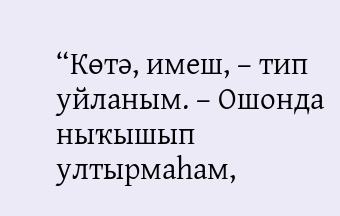“Көтә, имеш, – тип уйланым. – Ошонда ныҡышып ултырмаһам,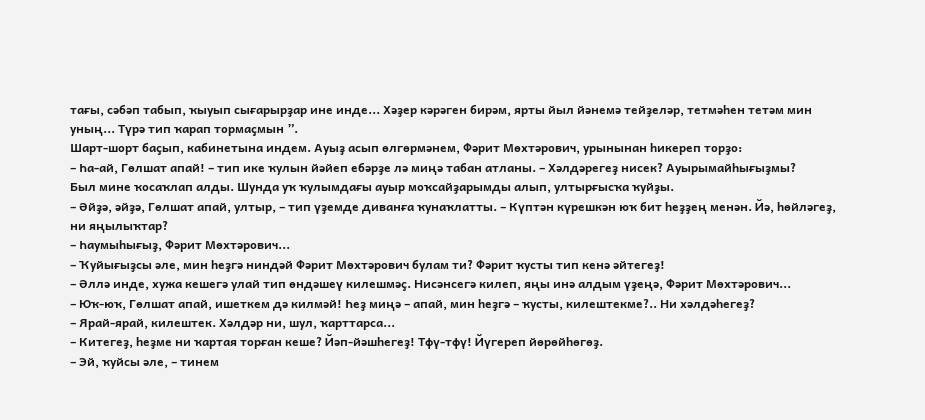тағы, сәбәп табып, ҡыуып сығарырҙар ине инде... Хәҙер кәрәген бирәм, ярты йыл йәнемә тейҙеләр, тетмәһен тетәм мин уның... Түрә тип ҡарап тормаҫмын ”.
Шарт-шорт баҫып, кабинетына индем. Ауыҙ асып өлгөрмәнем, Фәрит Мөхтәрович, урынынан һикереп торҙо:
– Һа-ай, Гөлшат апай! – тип ике ҡулын йәйеп ебәрҙе лә миңә табан атланы. – Хәлдәрегеҙ нисек? Ауырымайһығыҙмы?
Был мине ҡосаҡлап алды. Шунда уҡ ҡулымдағы ауыр моҡсайҙарымды алып, ултырғысҡа ҡуйҙы.
– Әйҙә, әйҙә, Гөлшат апай, ултыр, – тип үҙемде диванға ҡунаҡлатты. – Күптән күрешкән юҡ бит һеҙҙең менән. Йә, һөйләгеҙ, ни яңылыҡтар?
– Һаумыһығыҙ, Фәрит Мөхтәрович...
– Ҡуйығыҙсы әле, мин һеҙгә ниндәй Фәрит Мөхтәрович булам ти? Фәрит ҡусты тип кенә әйтегеҙ!
– Әллә инде, хужа кешегә улай тип өндәшеү килешмәҫ. Нисәнсегә килеп, яңы инә алдым үҙеңә, Фәрит Мөхтәрович...
– Юҡ-юҡ, Гөлшат апай, ишеткем дә килмәй! Һеҙ миңә – апай, мин һеҙгә – ҡусты, килештекме?.. Ни хәлдәһегеҙ?
– Ярай-ярай, килештек. Хәлдәр ни, шул, ҡарттарса...
– Китегеҙ, һеҙме ни ҡартая торған кеше? Йәп-йәшһегеҙ! Тфү-тфү! Йүгереп йөрөйһөгөҙ.
– Эй, ҡуйсы әле, – тинем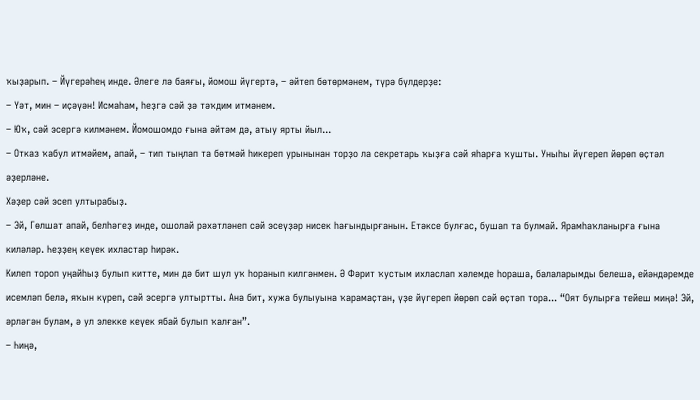ҡыҙарып. – Йүгерәһең инде. Әлеге лә баяғы, йомош йүгертә, – әйтеп бөтөрмәнем, түрә бүлдерҙе:
– Үәт, мин – иҫәүән! Исмаһам, һеҙгә сәй ҙә тәҡдим итмәнем.
– Юҡ, сәй эсергә килмәнем. Йомошомдо ғына әйтәм дә, атыу ярты йыл...
– Отказ ҡабул итмәйем, апай, – тип тыңлап та бөтмәй һикереп урынынан торҙо ла секретарь ҡыҙға сәй яһарға ҡушты. Уныһы йүгереп йөрөп өҫтәл әҙерләне.
Хәҙер сәй эсеп ултырабыҙ.
– Эй, Гөлшат апай, белһәгеҙ инде, ошолай рәхәтләнеп сәй эсеүҙәр нисек һағындырғанын. Етәксе булғас, бушап та булмай. Ярамһаҡланырға ғына киләләр. Һеҙҙең кеүек ихластар һирәк.
Килеп тороп уңайһыҙ булып китте, мин дә бит шул уҡ һоранып килгәнмен. Ә Фәрит ҡустым ихласлап хәлемде һораша, балаларымды белешә, ейәндәремде исемләп белә, яҡын күреп, сәй эсергә ултыртты. Ана бит, хужа булыуына ҡарамаҫтан, үҙе йүгереп йөрөп сәй өҫтәп тора... “Оят булырға тейеш миңә! Эй, әрләгән булам, ә ул элекке кеүек ябай булып ҡалған”.
– Һиңә,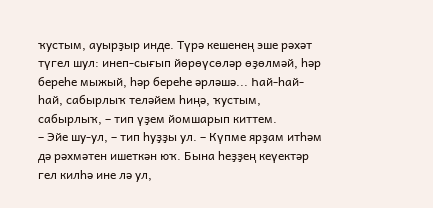ҡустым, ауырҙыр инде. Түрә кешенең эше рәхәт түгел шул: инеп-сығып йөрөүсөләр өҙөлмәй, һәр береһе мыжый, һәр береһе әрләшә... Һай-һай-һай, сабырлыҡ теләйем һиңә, ҡустым, сабырлыҡ, – тип үҙем йомшарып киттем.
– Эйе шу-ул, – тип һуҙҙы ул. – Күпме ярҙам итһәм дә рәхмәтен ишеткән юҡ. Бына һеҙҙең кеүектәр гел килһә ине лә ул,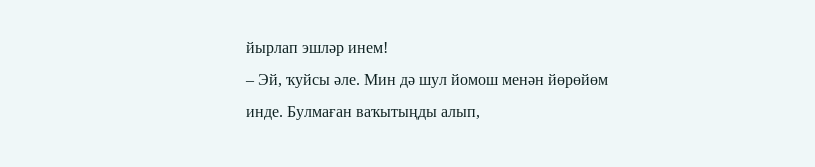йырлап эшләр инем!
– Эй, ҡуйсы әле. Мин дә шул йомош менән йөрөйөм инде. Булмаған ваҡытыңды алып,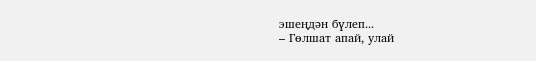эшеңдән бүлеп...
– Гөлшат апай, улай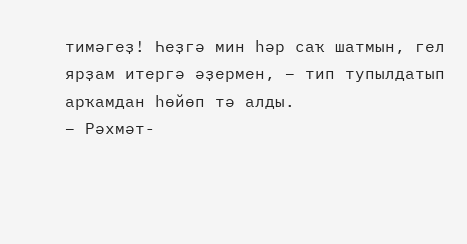тимәгеҙ! Һеҙгә мин һәр саҡ шатмын, гел ярҙам итергә әҙермен, – тип тупылдатып арҡамдан һөйөп тә алды.
– Рәхмәт-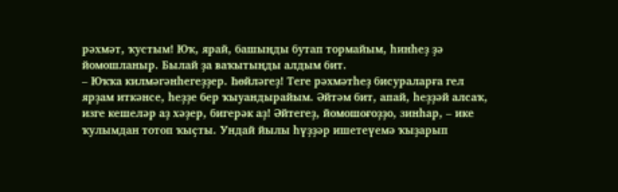рәхмәт, ҡустым! Юҡ, ярай, башыңды бутап тормайым, һинһеҙ ҙә йомошланыр. Былай ҙа ваҡытыңды алдым бит.
– Юҡҡа килмәгәнһегеҙҙер. Һөйләгеҙ! Теге рәхмәтһеҙ бисураларға гел ярҙам иткәнсе, һеҙҙе бер ҡыуандырайым. Әйтәм бит, апай, һеҙҙәй алсаҡ, изге кешеләр аҙ хәҙер, бигерәк аҙ! Әйтегеҙ, йомошоғоҙҙо, зинһар, – ике ҡулымдан тотоп ҡыҫты. Ундай йылы һүҙҙәр ишетеүемә ҡыҙарып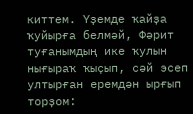киттем. Үҙемде ҡайҙа ҡуйырға белмәй, Фәрит туғанымдың ике ҡулын нығыраҡ ҡыҫып, сәй эсеп ултырған еремдән ырғып торҙом: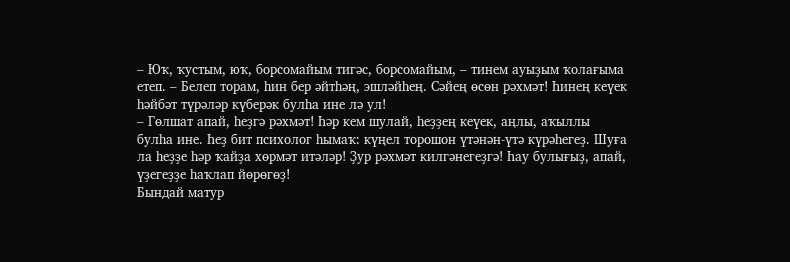– Юҡ, ҡустым, юҡ, борсомайым тигәс, борсомайым, – тинем ауыҙым ҡолағыма етеп. – Белеп торам, һин бер әйтһәң, эшләйһең. Сәйең өсөн рәхмәт! Һинең кеүек һәйбәт түрәләр күберәк булһа ине лә ул!
– Гөлшат апай, һеҙгә рәхмәт! Һәр кем шулай, һеҙҙең кеүек, аңлы, аҡыллы булһа ине. Һеҙ бит психолог һымаҡ: күңел торошон үтәнән-үтә күрәһегеҙ. Шуға ла һеҙҙе һәр ҡайҙа хөрмәт итәләр! Ҙур рәхмәт килгәнегеҙгә! Һау булығыҙ, апай, үҙегеҙҙе һаҡлап йөрөгөҙ!
Бындай матур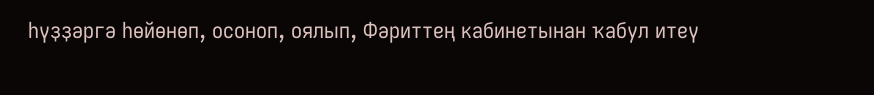һүҙҙәргә һөйөнөп, осоноп, оялып, Фәриттең кабинетынан ҡабул итеү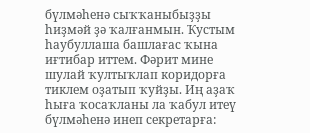бүлмәһенә сыҡҡаныбыҙҙы һиҙмәй ҙә ҡалғанмын. Ҡустым һаубуллаша башлағас ҡына иғтибар иттем. Фәрит мине шулай ҡултыҡлап коридорға тиклем оҙатып ҡуйҙы. Иң аҙаҡ һыға ҡосаҡланы ла ҡабул итеү бүлмәһенә инеп секретарға: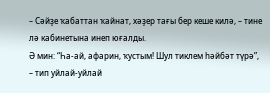– Сәйҙе ҡабаттан ҡайнат, хәҙер тағы бер кеше килә, – тине лә кабинетына инеп юғалды.
Ә мин: “Һа-ай, афарин, ҡустым! Шул тиклем һәйбәт түрә”, – тип уйлай-уйлай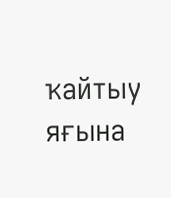ҡайтыу яғына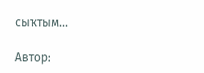сыҡтым...

Автор: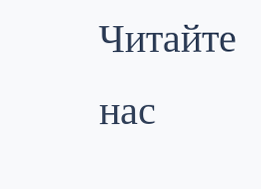Читайте нас